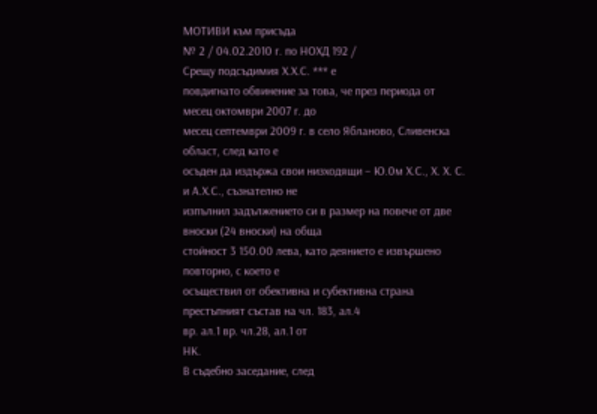МОТИВИ към присъда
№ 2 / 04.02.2010 г. по НОХД 192 /
Срещу подсъдимия Х.Х.С. *** е
повдигнато обвинение за това, че през периода от месец октомври 2007 г. до
месец септември 2009 г. в село Ябланово, Сливeнска област, след като е
осъден да издържа свои низходящи – Ю.0м Х.С., Х. Х. С. и А.Х.С., съзнателно не
изпълнил задължението си в размер на повече от две вноски (24 вноски) на обща
стойност 3 150.00 лева, като деянието е извършено повторно, с което е
осъществил от обективна и субективна страна престъпният състав на чл. 183, ал.4
вр. ал.1 вр. чл.28, ал.1 от
НК.
В съдебно заседание, след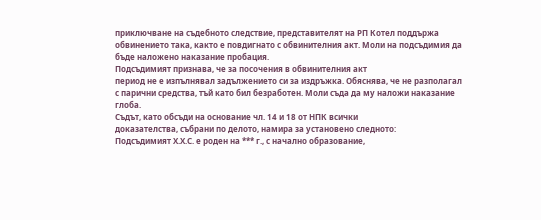приключване на съдебното следствие, представителят на РП Котел поддържа
обвинението така, както е повдигнато с обвинителния акт. Моли на подсъдимия да
бъде наложено наказание пробация.
Подсъдимият признава, че за посочения в обвинителния акт
период не е изпълнявал задължението си за издръжка. Обяснява, че не разполагал
с парични средства, тъй като бил безработен. Моли съда да му наложи наказание
глоба.
Съдът, като обсъди на основание чл. 14 и 18 от НПК всички
доказателства, събрани по делото, намира за установено следното:
Подсъдимият Х.Х.С. е роден на *** г., с начално образование,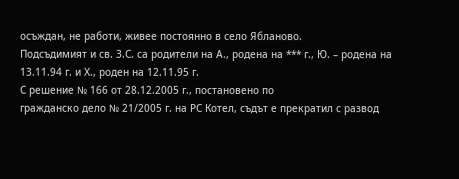осъждан, не работи, живее постоянно в село Ябланово.
Подсъдимият и св. З.С. са родители на А., родена на *** г., Ю. – родена на
13.11.94 г. и Х., роден на 12.11.95 г.
С решение № 166 от 28.12.2005 г., постановено по
гражданско дело № 21/2005 г. на РС Котел, съдът е прекратил с развод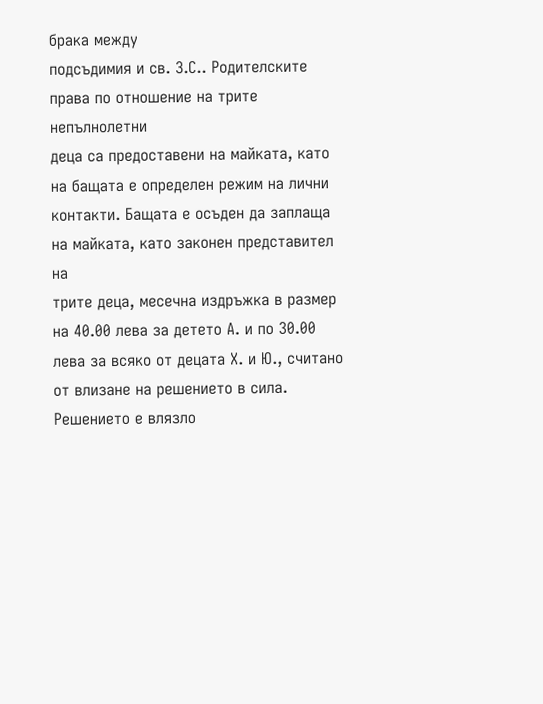брака между
подсъдимия и св. З.С.. Родителските права по отношение на трите непълнолетни
деца са предоставени на майката, като на бащата е определен режим на лични
контакти. Бащата е осъден да заплаща на майката, като законен представител на
трите деца, месечна издръжка в размер на 40.00 лева за детето А. и по 30.00
лева за всяко от децата Х. и Ю., считано от влизане на решението в сила.
Решението е влязло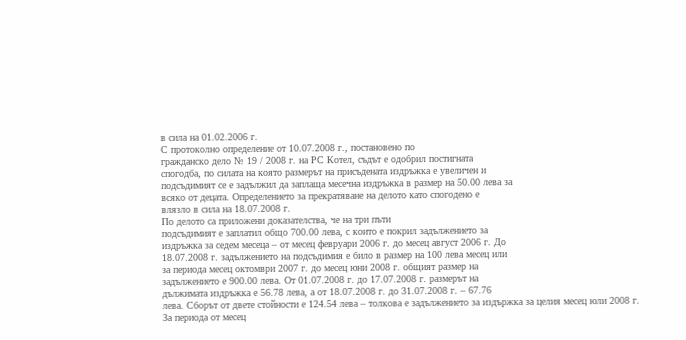в сила на 01.02.2006 г.
С протоколно определение от 10.07.2008 г., постановено по
гражданско дело № 19 / 2008 г. на РС Котел, съдът е одобрил постигната
спогодба, по силата на която размерът на присъдената издръжка е увеличен и
подсъдимият се е задължил да заплаща месечна издръжка в размер на 50.00 лева за
всяко от децата. Определението за прекратяване на делото като спогодено е
влязло в сила на 18.07.2008 г.
По делото са приложени доказателства, че на три пъти
подсъдимият е заплатил общо 700.00 лева, с които е покрил задължението за
издръжка за седем месеца – от месец февруари 2006 г. до месец август 2006 г. До
18.07.2008 г. задължението на подсъдимия е било в размер на 100 лева месец или
за периода месец октомври 2007 г. до месец юни 2008 г. общият размер на
задължението е 900.00 лева. От 01.07.2008 г. до 17.07.2008 г. размерът на
дължимата издръжка е 56.78 лева, а от 18.07.2008 г. до 31.07.2008 г. – 67.76
лева. Сборът от двете стойности е 124.54 лева – толкова е задължението за издържка за целия месец юли 2008 г. За периода от месец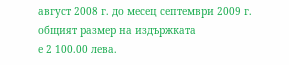август 2008 г. до месец септември 2009 г. общият размер на издържката
е 2 100.00 лева.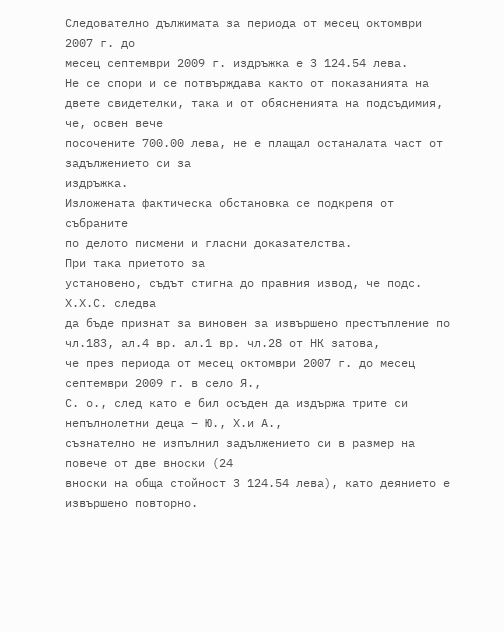Следователно дължимата за периода от месец октомври 2007 г. до
месец септември 2009 г. издръжка е 3 124.54 лева.
Не се спори и се потвърждава както от показанията на
двете свидетелки, така и от обясненията на подсъдимия, че, освен вече
посочените 700.00 лева, не е плащал останалата част от задължението си за
издръжка.
Изложената фактическа обстановка се подкрепя от събраните
по делото писмени и гласни доказателства.
При така приетото за
установено, съдът стигна до правния извод, че подс. Х.Х.С. следва
да бъде признат за виновен за извършено престъпление по чл.183, ал.4 вр. ал.1 вр. чл.28 от НК затова,
че през периода от месец октомври 2007 г. до месец септември 2009 г. в село Я.,
С. о., след като е бил осъден да издържа трите си непълнолетни деца – Ю., Х.и А.,
съзнателно не изпълнил задължението си в размер на повече от две вноски (24
вноски на обща стойност 3 124.54 лева), като деянието е извършено повторно.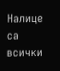Налице са всички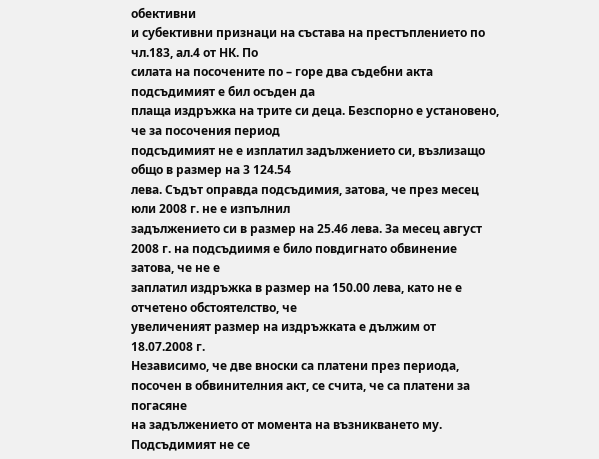обективни
и субективни признаци на състава на престъплението по чл.183, ал.4 от НК. По
силата на посочените по – горе два съдебни акта подсъдимият е бил осъден да
плаща издръжка на трите си деца. Безспорно е установено, че за посочения период
подсъдимият не е изплатил задължението си, възлизащо общо в размер на 3 124.54
лева. Съдът оправда подсъдимия, затова, че през месец юли 2008 г. не е изпълнил
задължението си в размер на 25.46 лева. За месец август 2008 г. на подсъдиимя е било повдигнато обвинение затова, че не е
заплатил издръжка в размер на 150.00 лева, като не е отчетено обстоятелство, че
увеличеният размер на издръжката е дължим от 18.07.2008 г.
Независимо, че две вноски са платени през периода,
посочен в обвинителния акт, се счита, че са платени за погасяне
на задължението от момента на възникването му. Подсъдимият не се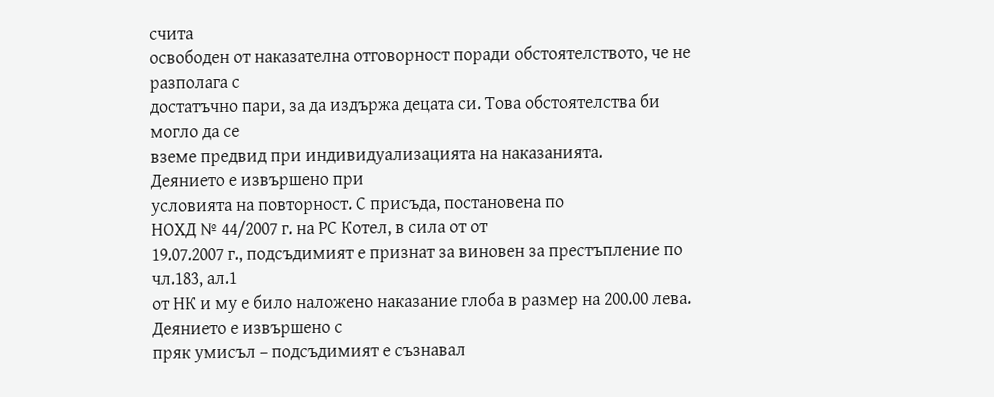счита
освободен от наказателна отговорност поради обстоятелството, че не разполага с
достатъчно пари, за да издържа децата си. Това обстоятелства би могло да се
вземе предвид при индивидуализацията на наказанията.
Деянието е извършено при
условията на повторност. С присъда, постановена по
НОХД № 44/2007 г. на РС Котел, в сила от от
19.07.2007 г., подсъдимият е признат за виновен за престъпление по чл.183, ал.1
от НК и му е било наложено наказание глоба в размер на 200.00 лева.
Деянието е извършено с
пряк умисъл – подсъдимият е съзнавал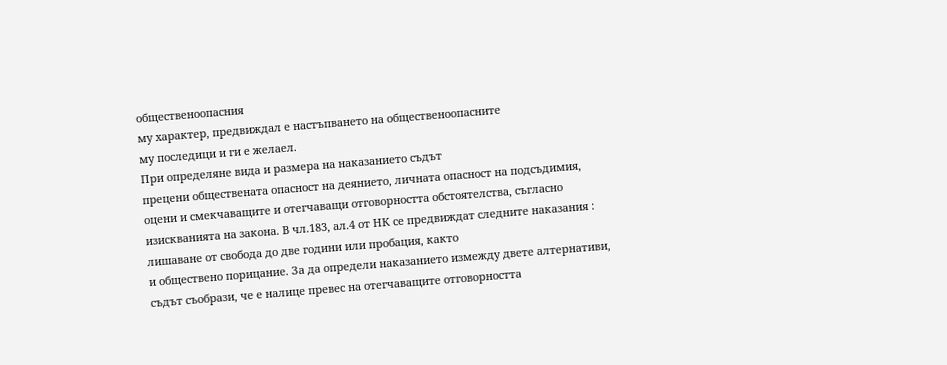общественоопасния
му характер, предвиждал е настъпването на общественоопасните
му последици и ги е желаел.
При определяне вида и размера на наказанието съдът
прецени обществената опасност на деянието, личната опасност на подсъдимия,
оцени и смекчаващите и отегчаващи отговорността обстоятелства, съгласно
изискванията на закона. В чл.183, ал.4 от НК се предвиждат следните наказания :
лишаване от свобода до две години или пробация, както
и обществено порицание. За да определи наказанието измежду двете алтернативи,
съдът съобрази, че е налице превес на отегчаващите отговорността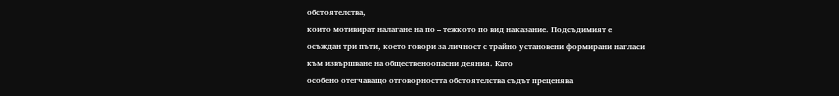обстоятелства,
които мотивират налагане на по – тежкото по вид наказание. Подсъдимият е
осъждан три пъти, което говори за личност с трайно установени формирани нагласи
към извършване на общественоопасни деяния. Като
особено отегчаващо отговорността обстоятелства съдът преценява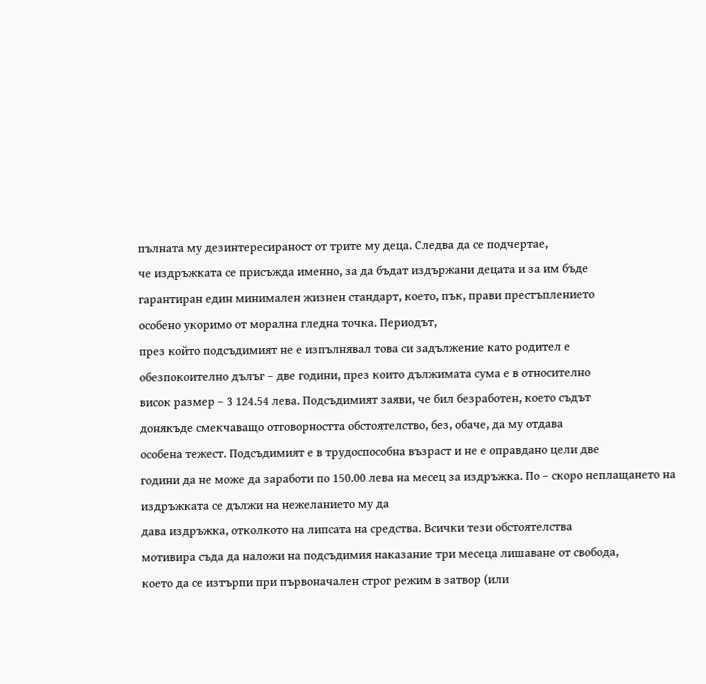пълната му дезинтересираност от трите му деца. Следва да се подчертае,
че издръжката се присъжда именно, за да бъдат издържани децата и за им бъде
гарантиран един минимален жизнен стандарт, което, пък, прави престъплението
особено укоримо от морална гледна точка. Периодът,
през който подсъдимият не е изпълнявал това си задължение като родител е
обезпокоително дълъг – две години, през които дължимата сума е в относително
висок размер – 3 124.54 лева. Подсъдимият заяви, че бил безработен, което съдът
донякъде смекчаващо отговорността обстоятелство, без, обаче, да му отдава
особена тежест. Подсъдимият е в трудоспособна възраст и не е оправдано цели две
години да не може да заработи по 150.00 лева на месец за издръжка. По – скоро неплащането на издръжката се дължи на нежеланието му да
дава издръжка, отколкото на липсата на средства. Всички тези обстоятелства
мотивира съда да наложи на подсъдимия наказание три месеца лишаване от свобода,
което да се изтърпи при първоначален строг режим в затвор (или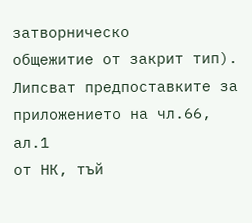затворническо
общежитие от закрит тип). Липсват предпоставките за приложението на чл.66, ал.1
от НК, тъй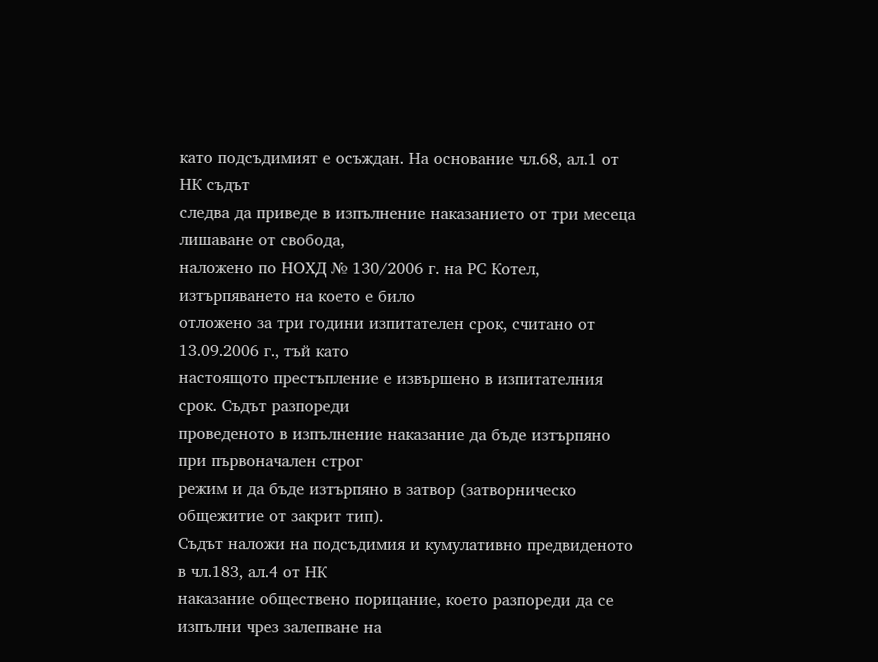като подсъдимият е осъждан. На основание чл.68, ал.1 от НК съдът
следва да приведе в изпълнение наказанието от три месеца лишаване от свобода,
наложено по НОХД № 130/2006 г. на РС Котел, изтърпяването на което е било
отложено за три години изпитателен срок, считано от 13.09.2006 г., тъй като
настоящото престъпление е извършено в изпитателния срок. Съдът разпореди
проведеното в изпълнение наказание да бъде изтърпяно при първоначален строг
режим и да бъде изтърпяно в затвор (затворническо общежитие от закрит тип).
Съдът наложи на подсъдимия и кумулативно предвиденото в чл.183, ал.4 от НК
наказание обществено порицание, което разпореди да се изпълни чрез залепване на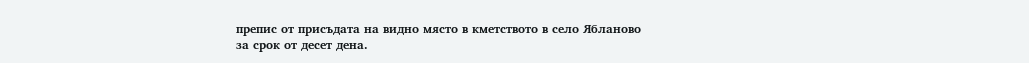препис от присъдата на видно място в кметството в село Ябланово
за срок от десет дена.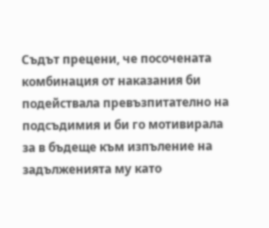Съдът прецени, че посочената комбинация от наказания би
подействала превъзпитателно на подсъдимия и би го мотивирала за в бъдеще към изпъление на задълженията му като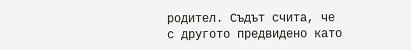родител. Съдът счита, че
с другото предвидено като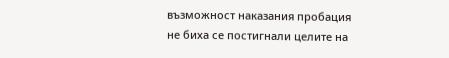възможност наказания пробация
не биха се постигнали целите на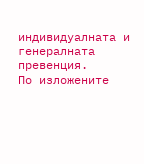индивидуалната и генералната превенция.
По изложените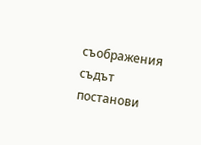съображения
съдът постанови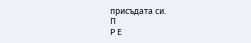присъдата си.
П
Р Е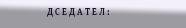Д С Е Д А Т Е Л :